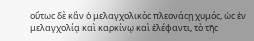οὕτωϲ δὲ κἂν ὁ μελαγχολικὸϲ πλεονάϲῃ χυμόϲ, ὡϲ ἐν μελαγχολίᾳ καὶ καρκίνῳ καὶ ἐλέφαντι, τὸ τῆϲ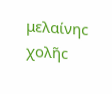μελαίνηϲ χολῆϲ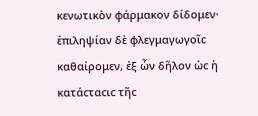κενωτικὸν φάρμακον δίδομεν· ἐπιληψίαν δὲ φλεγμαγωγοῖϲ καθαίρομεν, ἐξ ὧν δῆλον ὡϲ ἡ κατάϲταϲιϲ τῆϲ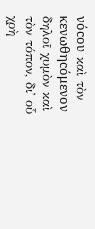νόϲου καὶ τὸν κενωθηϲόμενον δηλοῖ χυμὸν καὶ τὸν τόπον, δι᾿ οὗ χρὴ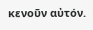κενοῦν αὐτόν.